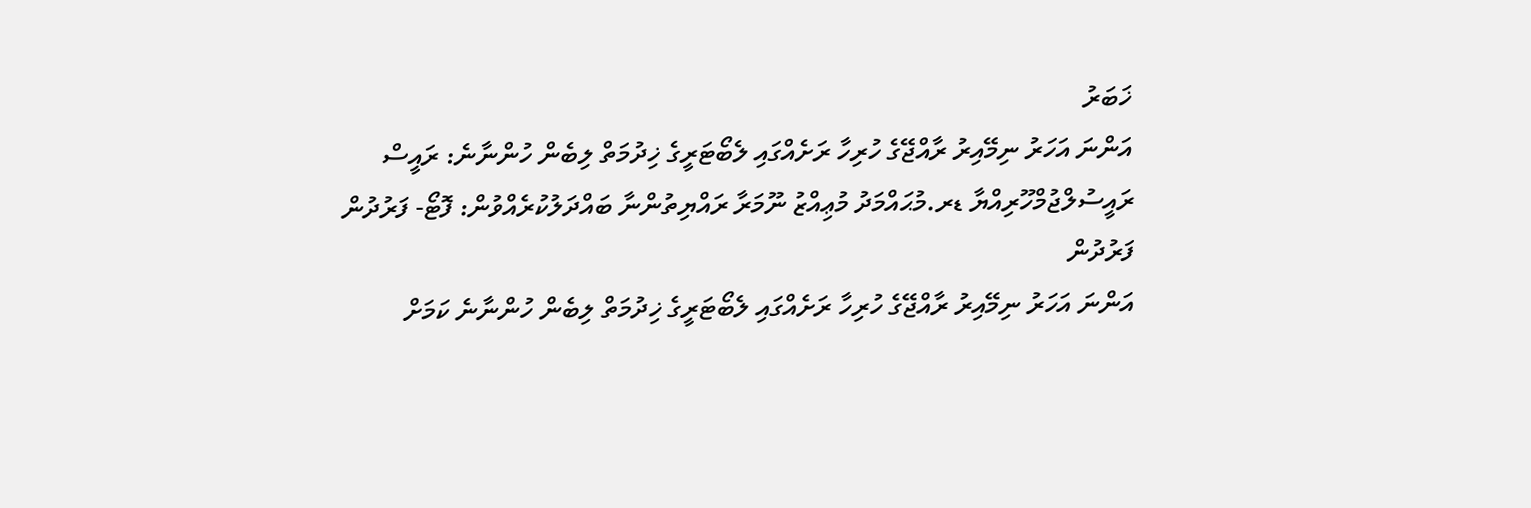ޚަބަރު
އަންނަ އަހަރު ނިމޭއިރު ރާއްޖޭގެ ހުރިހާ ރަށެއްގައި ލެބޯޓަރީގެ ޚިދުމަތް ލިބެން ހުންނާނެ: ރައީސް
ރައީސުލްޖުމްހޫރިއްޔާ ޑރ.މުޙައްމަދު މުޢިއްޒު ނޫމަރާ ރައްޔިތުންނާ ބައްދަލުކުރެއްވުން: ފޮޓޯ- ފަރުދުން
ފަރުދުން
އަންނަ އަހަރު ނިމޭއިރު ރާއްޖޭގެ ހުރިހާ ރަށެއްގައި ލެބޯޓަރީގެ ޚިދުމަތް ލިބެން ހުންނާނެ ކަމަށް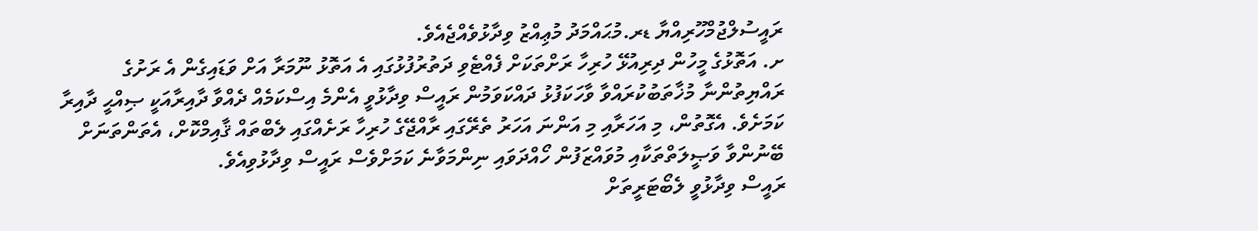ރައީސުލްޖުމްހޫރިއްޔާ ޑރ.މުޙައްމަދު މުޢިއްޒު ވިދާޅުވެއްޖެއެވެ.
ށ. އަތޮޅުގެ މީހުން ދިރިއުޅޭ ހުރިހާ ރަށްތަކަށް ފެއްޓެވި ދަތުރުފުޅުގައި އެ އަތޮޅު ނޫމަރާ އަށް ވަޑައިގެން އެ ރަށުގެ ރައްޔިތުންނާ މުޚާތަބުކުރައްވާ ވާހަކަފުޅު ދައްކަވަމުން ރައީސް ވިދާޅުވީ އެންމެ އިސްކަމެއް ދެއްވާ ދާއިރާއަކީ ޞިއްޙީ ދާއިރާ ކަމަށެވެ. އެގޮތުން، މި އަހަރާއި މި އަންނަ އަހަރު ތެރޭގައި ރާއްޖޭގެ ހުރިހާ ރަށެއްގައި ލެބްތައް ޤާއިމްކޮށް، އެތަންތަނަށް ބޭނުންވާ ވަޞީލަތްތަކާއި މުވައްޒަފުން ހޯއްދަވައި ނިންމަވާނެ ކަމަށްވެސް ރައީސް ވިދާޅުވިއެވެ.
ރައީސް ވިދާޅުވީ ލެބޯޓަރީތަށް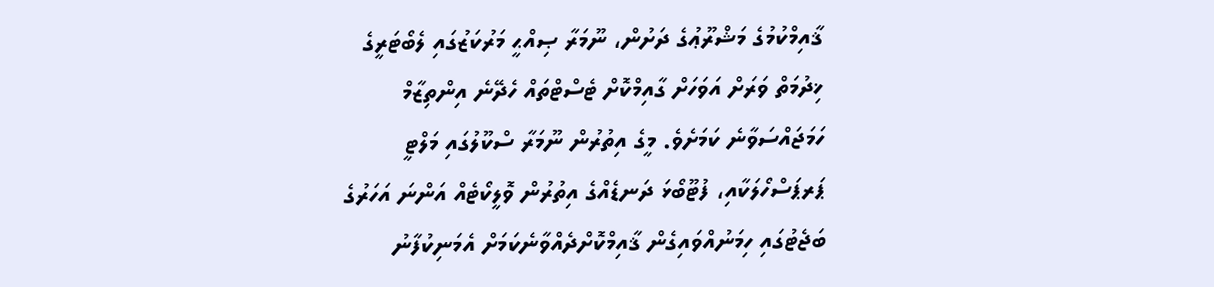ޤާއިމްކުމުގެ މަޝްރޫޢުގެ ދަށުން، ނޫމަރާ ޞިއްޙީ މަރުކަޒުގައި ލެބޯޓަރީގެ ޚިދުމަތް ވަރަށް އަވަހަށް ގާއިމްކޮށް ޓެސްޓްތައް ހެދޭނެ އިންތިޒާމް ހަމަޖައްސަވާނެ ކަމަށެވެ. މީގެ އިތުރުން ނޫމަރާ ސްކޫލުގައި މަލްޓީ ޕަރޕަސްހޯލަކާއި، ފުޓޫބޯޅަ ދަނޑެއްގެ އިތުރުން ވޮލީކޯޓެއް އަންނަ އަހަރުގެ ބަޖެޓުގައި ހިމަނުއްވައިގެން ޤާއިމްކޮށްދެއްވާނެކަމަށް އެމަނިކުފާނު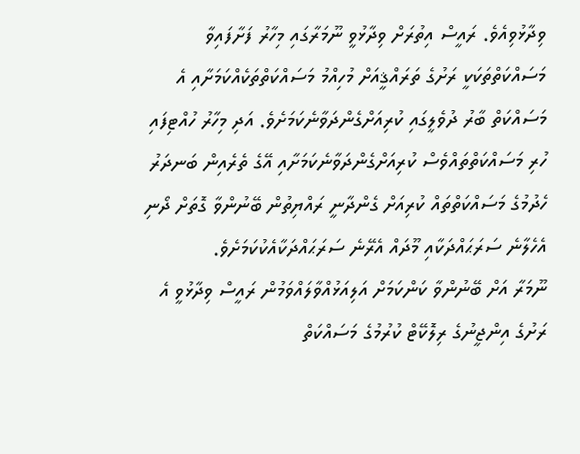ވިދާޅުވިއެވެ. ރައީސް އިތުރަށް ވިދާޅުވީ ނޫމަރާގައި މިހާރު ފަށާފައިވާ މަސައްކަތްތަކަކީ ރަށުގެ ތަރައްޤީއަށް މުހިއްމު މަސައްކަތްތަކެއްކަމަށާއި އެ މަސައްކަތް ބާރު ދުވެލީގައި ކުރިއަށްގެންދަވާނެކަމަށެވެ. އަދި މިހާރު ހުއްޓިފައި ހުރި މަސައްކަތްތައްވެސް ކުރިއަށްގެންދަވާނެކަމަށާއި އޭގެ ތެރެއިން ބަނދަރު ހެދުމުގެ މަސައްކަތްތައް ކުރިއަށް ގެންދާނީ ރައްޔިތުން ބޭނުންވާ ގޮތަށް ދޯނި އެހެލާނެ ސަރަޙައްދަކާއި މޫދައް އެރޭނެ ސަރަޙައްދަކާއެކުކަމަށެވެ.
ނޫމަރާ އަށް ބޭނުންވާ ކަންކަމަށް އަލިއަޅުއްވާލައްވަމުން ރައީސް ވިދާޅުވީ އެ ރަށުގެ އިންޖީނުގެ ރިލޮކޭޓް ކުރުމުގެ މަސައްކަތް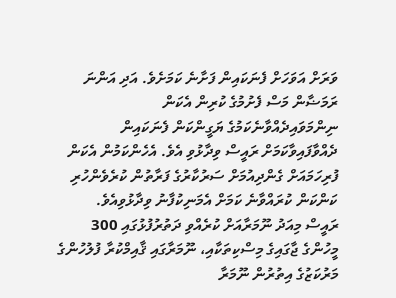ވަރަށް އަވަހަށް ފެނަކައިން ފަށާނެ ކަމަށެވެ. އަދި އަންނަ ރަމަޟާން މަސް ފެށުމުގެ ކުރިން އެކަން ނިންމަވައިދެއްވާނެކަމުގެ ޔަގީންކަން ފެނަކައިން ދެއްވާފައިވާކަމަށް ރައީސް ވިދާޅުވި އެވެ. އެހެންކަމުން އެކަން ފުރިހަމައަށް ގެންދިއުމަށް ސަރުކާރުގެ ފަރާތުން ކުރެވެންހުރި ކަންކަން ކުރައްވާނެ ކަމަށް އެމަނިކުފާނު ވިދާޅުވިއެވެ.
ރައީސް މިއަދު ނޫމަރާއަށް ކުރެއްވި ދަތުރުފުޅުގައި 300 މީހުންގެ ޖާގައިގެ މިސްކިތަކާއި، ނޫމަރާގައި ޤާއިމްކުރާ ފުލުހުންގެ މަރުކަޒުގެ އިތުރުން ނޫމަރާ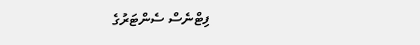ފިޓްނެސް ސެންޓަރުގެ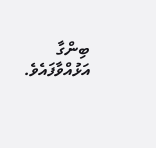ބިންގާ އަޅުއްވާފައެވެ.